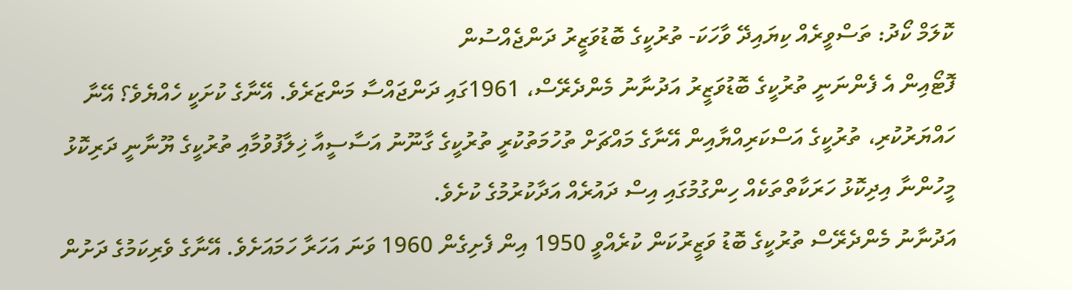ކޮލަމް ކޯދު: ތަސްވީރެއް ކިޔައިދޭ ވާހަކަ- ތުރުކީގެ ބޮޑުވަޒީރު ދަންޖެއްސުން
ފޮޓޯއިން އެ ފެންނަނީ ތުރުކީގެ ބޮޑުވަޒީރު އަދުނާނު މެންދެރޭސް، 1961ގައި ދަންޖައްސާ މަންޒަރެވެ. އޭނާގެ ކުށަކީ ހެއްޔެވެ؟ އޭނާ ހައްޔަރުކުރި، ތުރުކީގެ އަސްކަރިއްޔާއިން އޭނާގެ މައްޗަށް ތުހުމަތުކުރީ ތުރުކީގެ ގާނޫނު އަސާސީއާ ޚިލާފުވުމާއި ތުރުކީގެ ޔޫނާނީ ދަރިކޮޅު މީހުންނާ އިދިކޮޅު ހަރަކާތްތަކެއް ހިންގުމުގައި އިސް ދައުރެއް އަދާކުރުމުގެ ކުށެވެ.
އަދުނާނު މެންދެރޭސް ތުރުކީގެ ބޮޑު ވަޒީރުކަން ކުރެއްވީ 1950 އިން ފެށިގެން 1960 ވަނަ އަހަރާ ހަމައަށެވެ. އޭނާގެ ވެރިކަމުގެ ދަށުން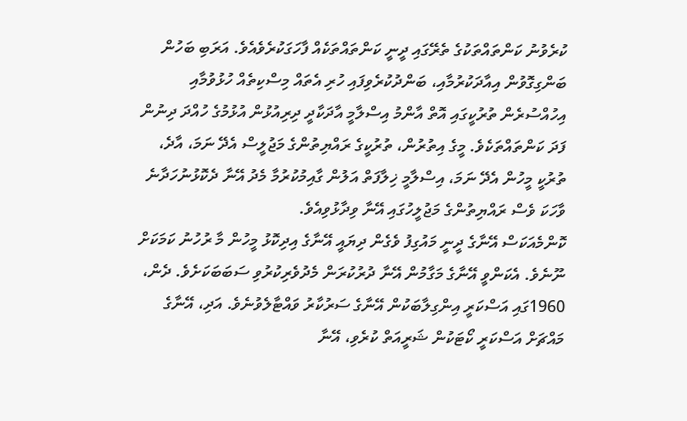ކުރެވުނު ކަންތައްތަކުގެ ތެރޭގައި ދީނީ ކަންތައްތަކެއް ފާހަގަކުރެވެއެވެ. އަރަބި ބަހުން ބަންގިގޮވުން އިއާދަކުރުމާއި، ބަންދުކުރެވިފައި ހުރި އެތައް މިސްކިތެއް ހުޅުވުމާއި އިހުއްސުރެން ތުރުކީގައި އޮތް އާންމު އިސްލާމީ އާދަކާދީ ދިރިއުޅުން އުޅުމުގެ ހުއްދަ ދިނުން ފަދަ ކަންތައްތަކެވެ. މީގެ އިތުރުން، ތުރުކީގެ ރައްޔިތުންގެ މަޖުލީސް އެދޭ ނަމަ، އާދެ، ތުރުކީ މީހުން އެދޭ ނަމަ، އިސްލާމީ ޚިލާފަތް އަލުން ގާއިމުކުރުމާ މެދު އޭނާ ދެކޮޅުނުހަދާނެ ވާހަކަ ވެސް ރައްޔިތުންގެ މަޖުލީހުގައި އޭނާ ވިދާޅުވިއެވެ.
ކޮންމެއަކަސް އޭނާގެ ދީނީ މައުގިފު ވެގެން ދިޔައީ އޭނާގެ އިދިކޮޅު މީހުން މާ ރުހުނު ކަމަކަށް ނޫނެވެ. އެކަންވީ އޭނާގެ މަގާމުން އޭނާ ދުރުކުރަން މެދުވެރިކުރުވި ސަބަބަކަށެވެ. ދެން، 1960ގައި އަސްކަރީ އިންގިލާބަކުން އޭނާގެ ސަރުކާރު ވައްޓާލެވުނެވެ. އަދި، އޭނާގެ މައްޗަށް އަސްކަރީ ކޯޓަކުން ޝަރީއަތް ކުރެވި، އޭނާ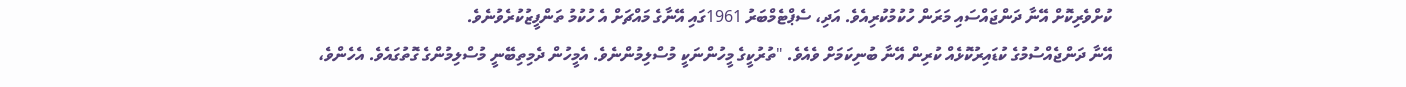ކުށްވެރިކޮށް އޭނާ ދަންޖައްސައި މަރަން ހުކުމުކުރިއެވެ. އަދި، ސެޕްޓެމްބަރު 1961ގައި އޭނާގެ މައްޗަށް އެ ހުކުމު ތަންފީޒުކުރެވުނެވެ.
އޭނާ ދަންޖެއްސުމުގެ ކުޑައިރުކޮޅެއް ކުރިން އޭނާ ބުނިކަމަށް ވެއެވެ. "ތުރުކީގެ މީހުންނަކީ މުސްލިމުންނެވެ. އެމީހުން ދެމިތިބޭނީ މުސްލިމުންގެ ގޮތުގައެވެ. އެހެންވެ،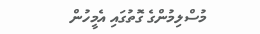މުސްލިމުންގެ ގޮތުގައި އެމީހުން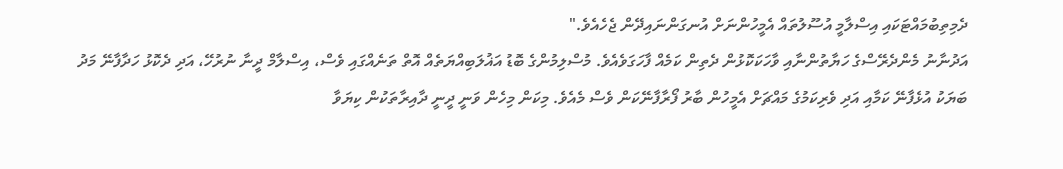ދެމިތިބުމައްޓަކައި އިސްލާމީ އުސޫލުތައް އެމީހުންނަށް އުނގަންނައިދޭން ޖެހެއެވެ."
އަދުނާނު މެންދެރޭސްގެ ހަޔާތުންނާއި ވާހަކަކޮޅުން ދެތިން ކަމެއް ފާހަގަވެއެވެ. މުސްލިމުންގެ ބޮޑު އަޣުލަބިއްޔަތެއް އޮތް ތަނެއްގައި ވެސް، އިސްލާމް ދީނާ ނުރުހޭ، އަދި ދެކޮޅު ހަދާފާނޭ މަދު ބަޔަކު އުޅެފާނޭ ކަމާއި އަދި ވެރިކަމުގެ މައްޗަށް އެމީހުން ބާރު ފޯރާފާނޭކަން ވެސް މެއެވެ. މިކަން މިހެން ވަނީ ދީނީ ދާއިރާތަކުން ކިޔަވާ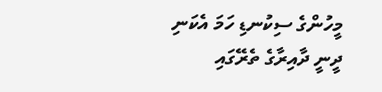މީހުންގެ ސިކުނޑި ހަމަ އެކަނި ދީނީ ދާއިރާގެ ތެރޭގައި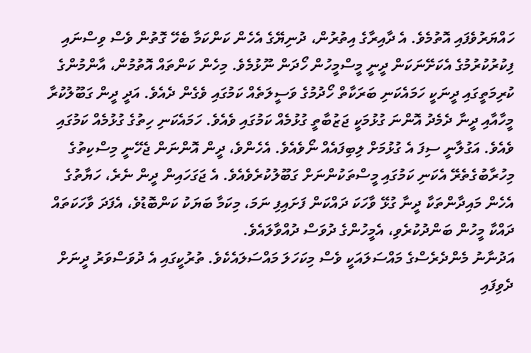ހައްޔަރުވެފައި އޮތުމެވެ. އެ ދާއިރާގެ އިތުރުން، ދުނިޔޭގެ އެހެން ކަންކަމާ ބެހޭ ގޮތުން ވެސް ވިސްނައި ފިކުރުކުރުމުގެ އެކަށޭނަކަން ދީނީ މީސްމީހުން ހޯދަން ނޫޅުމެވެ. މިހެން ކަންތައް އޮތުމުން، އާންމުންގެ ކުރިމަތީގައި ދީނަކީ ހަމައެކަނި ބަރަކާތް ހޯދުމުގެ ވަސީލަތެއް ކަމުގައި ވެގެން ދެއެވެ. އަދީ ދީން ގަބޫލުކުރާ މީހާއާއި ދީނާ ދެމެދު އޮންނަ ގުޅުމަކީ ޖަޒުބާތީ ގުޅުމެއް ކަމުގައި ވެއެވެ. ހަމައެކަނި ހިތުގެ ގުޅުމެއް ކަމުގައި ވެއެވެ. އަގުލާނީ ސިފަ އެ ގުޅުމަށް ލިބިފައެއް ނޯވެއެވެ. އެހެންވެ، ދީން އޮންނަން ޖެހޭނީ މިސްކިތުގެ މިހުރާބުގެތެރޭ އެކަނި ކަމުގައި މީސްތަކުންނަށް ގަބޫލުކުރެވެއެވެ. އެ ޖަގަހައިން ދީން ނެރެ، ހަޔާތުގެ އެހެން މައިދާންތަކާ ދީނާ ގުޅޭ ވާހަކަ ދައްކަން ފަށައިފި ނަމަ، މިކަމާ ބަޔަކު ކަންބޮޑުވެ، އެފަދަ ވާހަކަތައް ދައްކާ މީހުން ބަންދުކުރެވި، އެމީހުންގެ ދުވަސް ދުއްވާލައެވެ.
އަދުނާނު މެންދެރެސްގެ މައްސަލައަކީ ވެސް މިކަހަލަ މައްސަލައެކެވެ. ތުރުކީގައި އެ ދުވަސްވަރު ދީނަށް ދެވިފައި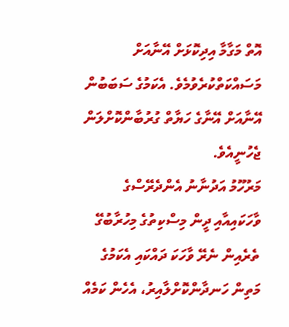އޮތް މަގާމާ އިދިކޮޅަށް އޭނާއަށް މަސައްކަތްކުރެވުމެވެ. އެކަމުގެ ސަބަބުން އޭނާއަށް އޭނާގެ ހަޔާތް ގުރުބާންކޮށްލަން ޖެހުނީއެވެ.
މަރުހޫމު އަދުނާނު އެންދެރޭސްގެ ވާހަކައިއާއި ދީން މިސްކިތުގެ މިހުރާބުގޭ ތެރެއިން ނެރޭ ވާހަކަ ދައްކައި އެކަމުގެ މަތިން ހަނދާންކޮށްލާއިރު، އެހެން ކަމެއް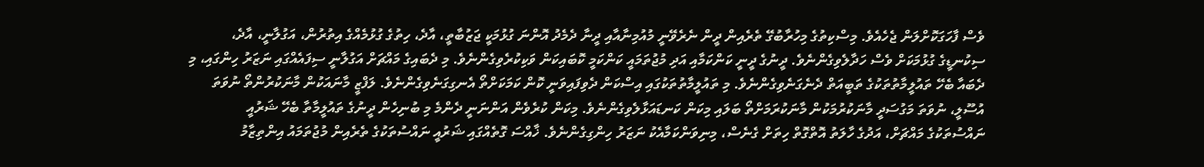ވެސް ފާހަގަކޮށްލަން ޖެހެއެވެ. މިސްކިތުގެ މިހުރާބުގޭ ތެރެއިން ދީން ނެރެވޭނީ މުއުމިނާއާއި ދީނާ ދެމެދު އޮންނަ ގުޅުމަކީ ޖަޒުބާތީ، އާދެ، ހިތުގެ ގުޅުމެއްގެ އިތުރުން، އަގުލާނީ، އާދެ، ސިކުނޑީގެ ގުޅުމަކަށް ވެސް ހަދާލެވިގެންނެވެ. ދީނުގެ ދީނީ ކަންކަމާއި އަދި މުޖުތަމައީ ކަންކަމީ ކޮބައިކަން ވަކިކުރެވިގެންނެވެ. މި ދެބައިގެ މައްޗަށް އަގުލާނީ ސިފައެއްގައި ނަޒަރު ހިންގައި، މި ދެބައާ ބެހޭ ތައުލީމާތުތަކުގެ ތަބީއަތް ދެނެގަނެވިގެންނެވެ. މި ތައުލީމާތުތަކުގައި އިސްކަން ދެވިފައިވަނީ ކޮން ކަމަކަށްތޯ އެނގިގަނެވިގެންނެވެ. ލަފްޒީ މާނައަކުން މާނަކުރުންތޯ ނުވަތަ އުސޫލީ، ނުވަތަ މަގުސަދީ މާނަކުރުމަކުން މާނަކުރަމަށްތޯ ބަލައި މިކަން ކަނޑައަޅާލެވިގެންނެވެ. މިކަން ކުރެވެން އަންނަނީ ދެންމެ މި ބުނިހެން ދީނުގެ ތައުލީމާތާ ބެހޭ ޝަރުއީ ނައްސުތަކުގެ މައްޗަށް، އަދުގެ ހާލަތު އޮތްގޮތް ހިތަށް ގެނެސް، މިނިވަންކަމާއެކު ނަޒަރު ހިންގިގެންނެވެ. ޚާއްސަ ގޮތެއްގައި ޝަރުއީ ނައްސުތަކުގެ ތެރެއިން މުޖުތަމައު އިންތިޒާމު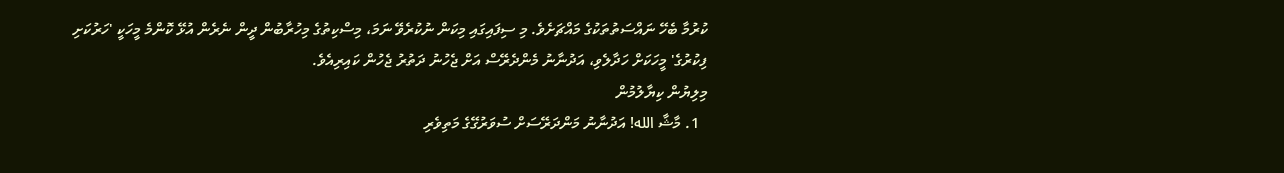ކުރުމާ ބެހޭ ނައްސަތުތަކުގެ މައްޗަށެވެ. މި ސިފައިގައި މިކަން ނުކުރެވޭ ނަމަ، މިސްކިތުގެ މިހުރާބުން ދީން ނެރެން އުޅޭ ކޮންމެ މީހަކީ 'ހަރުކަށި ފިކުރުގެ' މީހަކަށް ހަދާލެވި، އަދުނާނު މެންދެރޭސް އަށް ޖެހުނު ދަތުރު ޖެހުން ކައިރިއެވެ.
މިލިޔުން ކިޔާލުމުން
  1. މާޝާ الله! އަދުނާނު މަންދަރޭސަށް ސުވަރުގޭގެ މަތިވެރި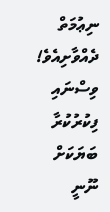ނިޢުމަތް ދެއްވާށިއެވެ! ވިސްނައި ފިކުރުކުރާ ބަޔަކަށް ނޫނީ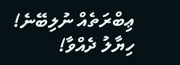ޢިބްރަތެއް ނުލިބޭނެ!
ހިޔާލު ދެއްވާ!